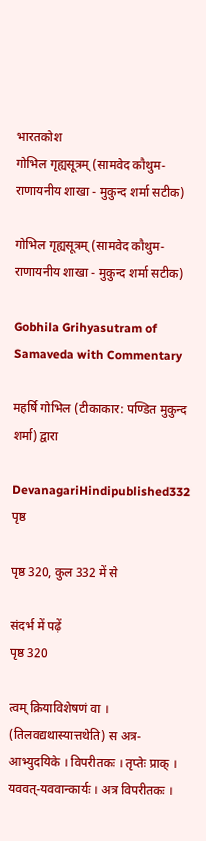भारतकोश
गोभिल गृह्यसूत्रम् (सामवेद कौथुम-राणायनीय शाखा - मुकुन्द शर्मा सटीक)

गोभिल गृह्यसूत्रम् (सामवेद कौथुम-राणायनीय शाखा - मुकुन्द शर्मा सटीक)

Gobhila Grihyasutram of Samaveda with Commentary

महर्षि गोभिल (टीकाकार: पण्डित मुकुन्द शर्मा) द्वारा

DevanagariHindipublished332 पृष्ठ

पृष्ठ 320, कुल 332 में से

संदर्भ में पढ़ें
पृष्ठ 320

त्वम् क्रियाविशेषणं वा । (तिलवद्यथास्यात्तथेति) स अत्र-आभ्युदयिके । विपरीतकः । तृप्तेः प्राक् । यववत्-यववान्कार्यः । अत्र विपरीतकः ।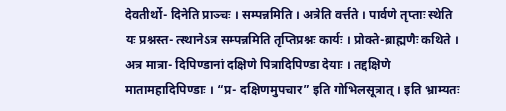देवतीर्थो- दिनेति प्राञ्चः । सम्पन्नमिति । अत्रेति वर्त्तते । पार्वणे तृप्ताः स्थेति यः प्रश्नस्त- त्स्थानेऽत्र सम्पन्नमिति तृप्तिप्रश्नः कार्यः । प्रोक्ते-ब्राह्मणैः कथिते । अत्र मात्रा- दिपिण्डानां दक्षिणे पित्रादिपिण्डा देयाः । तद्दक्षिणे मातामहादिपिण्डाः । “प्र- दक्षिणमुपचार” इति गोभिलसूत्रात् । इति भ्राम्यतः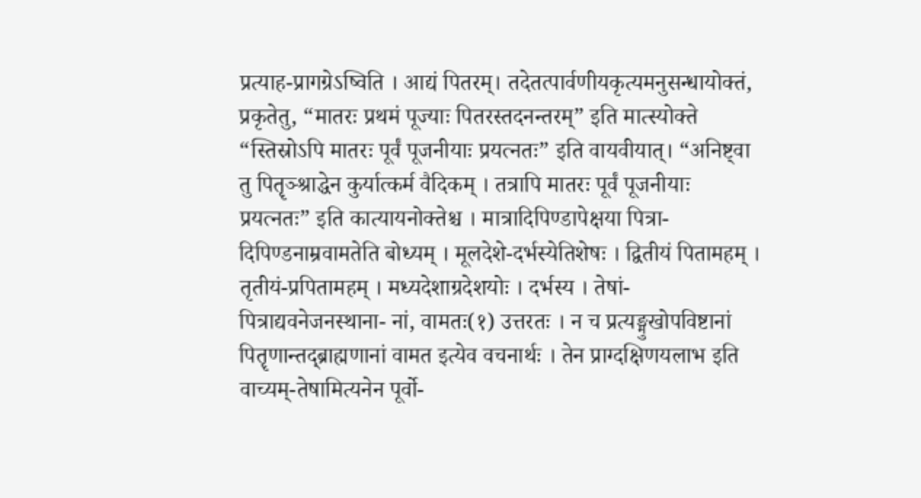प्रत्याह-प्रागग्रेऽष्विति । आद्यं पितरम्। तदेतत्पार्वणीयकृत्यमनुसन्धायोक्तं, प्रकृतेतु, “मातरः प्रथमं पूज्याः पितरस्तदनन्तरम्” इति मात्स्योक्ते “स्तिस्रोऽपि मातरः पूर्वं पूजनीयाः प्रयत्नतः” इति वायवीयात्। “अनिष्ट्वा तु पितॄञ्श्राद्धेन कुर्यात्कर्म वैदिकम् । तत्रापि मातरः पूर्वं पूजनीयाः प्रयत्नतः” इति कात्यायनोक्तेश्च । मात्रादिपिण्डापेक्षया पित्रा- दिपिण्डनाम्रवामतेति बोध्यम् । मूलदेशे-दर्भस्येतिशेषः । द्वितीयं पितामहम् । तृतीयं-प्रपितामहम् । मध्यदेशाग्रदेशयोः । दर्भस्य । तेषां-पित्राद्यवनेजनस्थाना- नां, वामतः(१) उत्तरतः । न च प्रत्यङ्मुखोपविष्टानां पितॄणान्तद्ब्राह्मणानां वामत इत्येव वचनार्थः । तेन प्राग्दक्षिणयलाभ इति वाच्यम्-तेषामित्यनेन पूर्वो-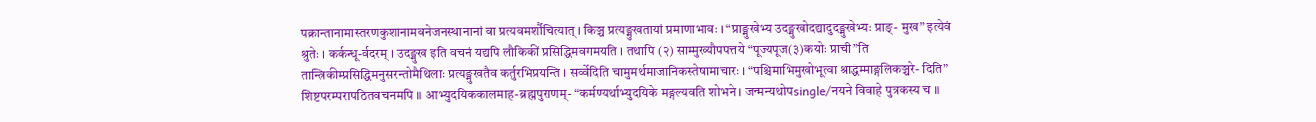पक्रान्तानामास्तरणकुशानामवनेजनस्थानानां वा प्रत्यवमर्शौचित्यात् । किञ्च प्रत्यङ्मुखतायां प्रमाणाभावः । “प्राङ्मुखेभ्य उदङ्मुखोदद्यादुदङ्मुखेभ्यः प्राङ्- मुख” इत्येवं श्रुतेः । कर्कन्धू-र्वदरम् । उदङ्मुख इति वचनं यद्यपि लौकिकीं प्रसिद्धिमवगमयति । तथापि (२) साम्मुख्यौपपत्तये “पूज्यपूज(३)कयोः प्राची”ति तान्त्रिकीम्प्रसिद्धिमनुसरन्तोमैथिलाः प्रत्यङ्मुखतैव कर्तुरभिप्रयन्ति । सर्व्वेदिति चामुमर्थमाजानिकस्तेषामाचारः । “पश्चिमाभिमुखोभूत्वा श्राद्धम्माङ्गलिकञ्चरे- दिति” शिष्टपरम्परापठितवचनमपि ॥ आभ्युदयिककालमाह-ब्रह्मपुराणम्- “कर्मण्यर्थाभ्युदयिके मङ्गल्यवति शोभने । जन्मन्यथोपsingle/नयने विवाहे पुत्रकस्य च ॥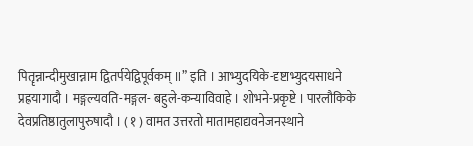पितॄन्नान्दीमुखान्नाम द्वितर्पयेद्विपूर्वकम् ॥” इति । आभ्युदयिके-दृष्टाभ्युदयसाधने प्रह्रयागादौ । मङ्गल्यवति-मङ्गल- बहुले-कन्याविवाहे । शोभने-प्रकृष्टे । पारलौकिके देवप्रतिष्ठातुलापुरुषादौ । ( १ ) वामत उत्तरतो मातामहाद्यवनेजनस्थाने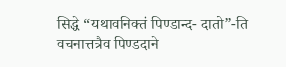सिद्धे “यथावनिक्तं पिण्डान्द- दातो”-ति वचनात्तत्रैव पिण्डदाने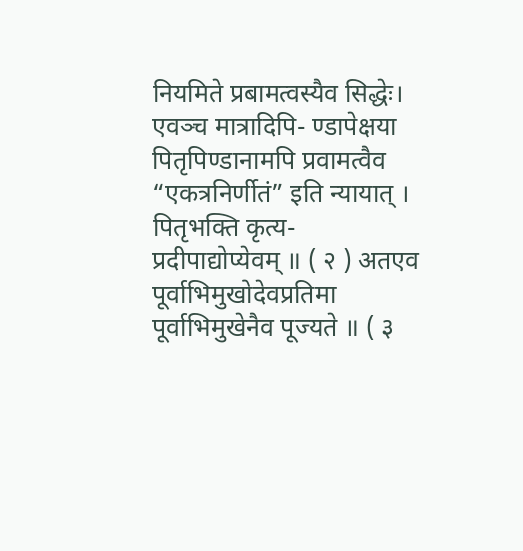नियमिते प्रबामत्वस्यैव सिद्धेः। एवञ्च मात्रादिपि- ण्डापेक्षया पितृपिण्डानामपि प्रवामत्वैव “एकत्रनिर्णीतं” इति न्यायात् । पितृभक्ति कृत्य- प्रदीपाद्योप्येवम् ॥ ( २ ) अतएव पूर्वाभिमुखोदेवप्रतिमा पूर्वाभिमुखेनैव पूज्यते ॥ ( ३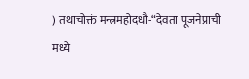) तथाचोक्तं मन्त्रमहोदधौ-“देवता पूजनेप्राची मध्ये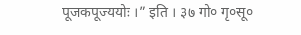पूजकपूज्ययोः ।” इति । ३७ गो० गृ०सू०